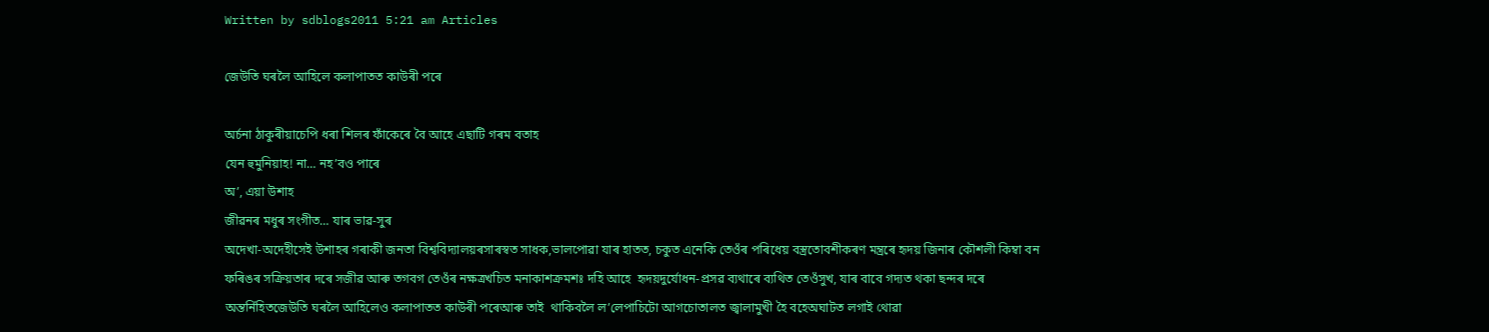Written by sdblogs2011 5:21 am Articles

জেউতি ঘৰলৈ আহিলে কলাপাতত কাউৰী পৰে

অৰ্চনা ঠাকুৰীয়াচেপি ধৰা শিলৰ ফাঁকেৰে বৈ আহে এছাটি গৰম বতাহ
যেন হুমুনিয়াহ! না… নহ’বও পাৰে
অ’, এয়া উশাহ
জীৱনৰ মধুৰ সংগীত… যাৰ ভাৱ-সুৰ
অদেখা-অদেহীসেই উশাহৰ গৰাকী জনতা বিশ্ববিদ্যালয়ৰসাৰস্বত সাধক,ভালপোৱা যাৰ হাতত, চকুত এনেকি তেওঁৰ পৰিধেয় বস্ত্ৰতোবশীকৰণ মন্ত্ৰৰে হৃদয় জিনাৰ কৌশলী কিম্বা বন ফৰিঙৰ সক্ৰিয়তাৰ দৰে সজীৱ আৰু তগবগ তেওঁৰ নক্ষত্ৰখচিত মনাকাশক্ৰমশঃ দহি আহে  হৃদয়দুৰ্যোধন-প্ৰসৱ ব্যথাৰে ব্যথিত তেওঁসুখ, যাৰ বাবে গদ্যত থকা ছন্দৰ দৰে অন্তৰ্নিহিতজেউতি ঘৰলৈ আহিলেও কলাপাতত কাউৰী পৰেআৰু তাই  থাকিবলৈ ল’লেপাচিটো আগচোতালত জ্বালামুখী হৈ বহেঅঘাটত লগাই থোৱা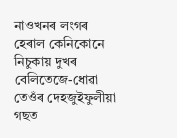নাওখনৰ লংগৰ হেৰাল কেনিকোনে নিচুকায় দুখৰ বেলিতেজে-ধোৱা তেওঁৰ দেহজুইফুলীয়া গছত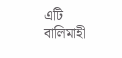এটি বালিমাহী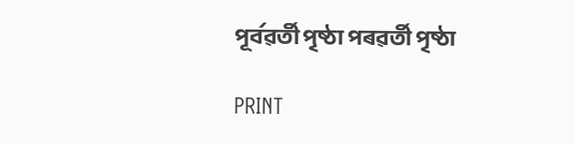পূৰ্বৱৰ্তী পৃষ্ঠা পৰৱৰ্তী পৃষ্ঠা

PRINT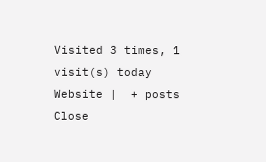Visited 3 times, 1 visit(s) today
Website |  + posts
Close